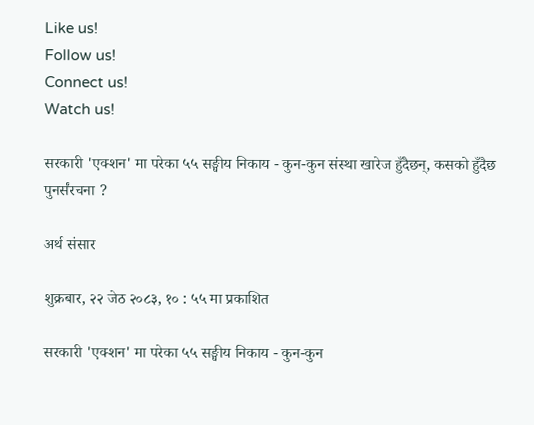Like us!
Follow us!
Connect us!
Watch us!

सरकारी 'एक्शन' मा परेका ५५ सङ्घीय निकाय - कुन-कुन संस्था खारेज हुँदैछन्, कसको हुँदैछ पुनर्संरचना ?

अर्थ संसार

शुक्रबार, २२ जेठ २०८३, १० : ५५ मा प्रकाशित

सरकारी 'एक्शन' मा परेका ५५ सङ्घीय निकाय - कुन-कुन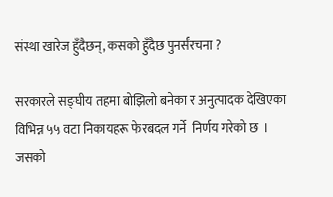संस्था खारेज हुँदैछन्, कसको हुँदैछ पुनर्संरचना ?

सरकारले सङ्घीय तहमा बोझिलो बनेका र अनुत्पादक देखिएका विभिन्न ५५ वटा निकायहरू फेरबदल गर्ने  निर्णय गरेको छ  । जसको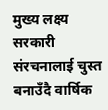मुख्य लक्ष्य सरकारी संरचनालाई चुस्त बनाउँदै वार्षिक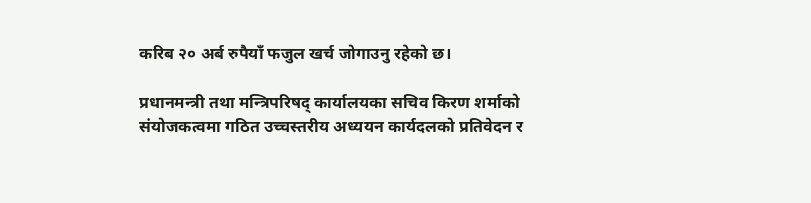करिब २० अर्ब रुपैयाँ फजुल खर्च जोगाउनु रहेको छ।

प्रधानमन्त्री तथा मन्त्रिपरिषद् कार्यालयका सचिव किरण शर्माको संयोजकत्वमा गठित उच्चस्तरीय अध्ययन कार्यदलको प्रतिवेदन र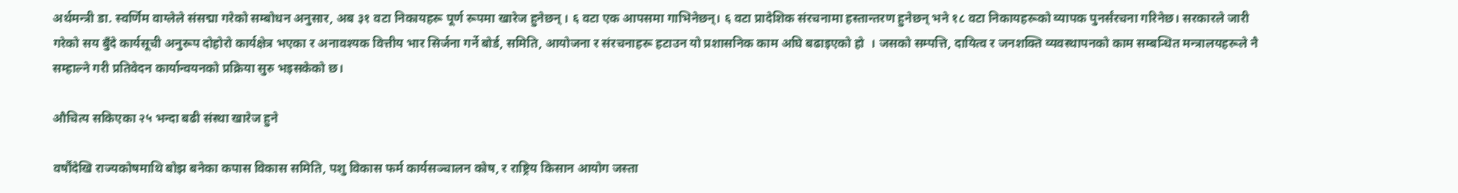अर्थमन्त्री डा. स्वर्णिम वाग्लेले संसद्मा गरेको सम्बोधन अनुसार, अब ३१ वटा निकायहरू पूर्ण रूपमा खारेज हुनेछन् । ६ वटा एक आपसमा गाभिनेछन्। ६ वटा प्रादेशिक संरचनामा हस्तान्तरण हुनेछन् भने १८ वटा निकायहरूको व्यापक पुनर्संरचना गरिनेछ। सरकारले जारी गरेको सय बुँदे कार्यसूची अनुरूप दोहोरो कार्यक्षेत्र भएका र अनावश्यक वित्तीय भार सिर्जना गर्ने बोर्ड, समिति, आयोजना र संरचनाहरू हटाउन यो प्रशासनिक काम अघि बढाइएको हो  । जसको सम्पत्ति, दायित्व र जनशक्ति व्यवस्थापनको काम सम्बन्धित मन्त्रालयहरूले नै सम्हाल्ने गरी प्रतिवेदन कार्यान्वयनको प्रक्रिया सुरु भइसकेको छ।

औचित्य सकिएका २५ भन्दा बढी संस्था खारेज हुने

वर्षौंदेखि राज्यकोषमाथि बोझ बनेका कपास विकास समिति, पशु विकास फर्म कार्यसञ्चालन कोष, र राष्ट्रिय किसान आयोग जस्ता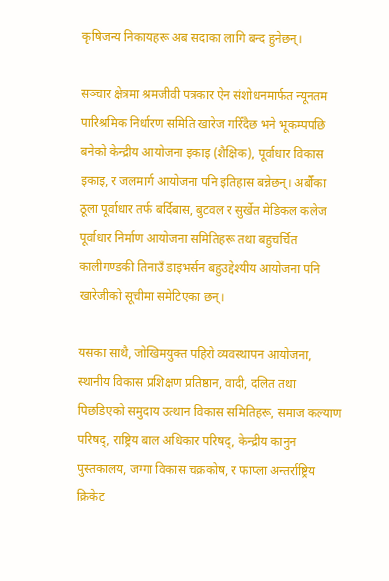कृषिजन्य निकायहरू अब सदाका लागि बन्द हुनेछन्।

सञ्चार क्षेत्रमा श्रमजीवी पत्रकार ऐन संशोधनमार्फत न्यूनतम पारिश्रमिक निर्धारण समिति खारेज गरिँदैछ भने भूकम्पपछि बनेको केन्द्रीय आयोजना इकाइ (शैक्षिक), पूर्वाधार विकास इकाइ, र जलमार्ग आयोजना पनि इतिहास बन्नेछन्। अर्बौंका ठूला पूर्वाधार तर्फ बर्दिबास, बुटवल र सुर्खेत मेडिकल कलेज पूर्वाधार निर्माण आयोजना समितिहरू तथा बहुचर्चित कालीगण्डकी तिनाउँ डाइभर्सन बहुउद्देश्यीय आयोजना पनि खारेजीको सूचीमा समेटिएका छन्।

यसका साथै, जोखिमयुक्त पहिरो व्यवस्थापन आयोजना, स्थानीय विकास प्रशिक्षण प्रतिष्ठान, वादी, दलित तथा पिछडिएको समुदाय उत्थान विकास समितिहरू, समाज कल्याण परिषद्, राष्ट्रिय बाल अधिकार परिषद्, केन्द्रीय कानुन पुस्तकालय, जग्गा विकास चक्रकोष, र फाप्ला अन्तर्राष्ट्रिय क्रिकेट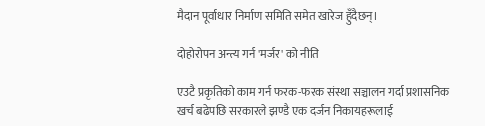मैदान पूर्वाधार निर्माण समिति समेत खारेज हुँदैछन्।

दोहोरोपन अन्त्य गर्न 'मर्जर' को नीति

एउटै प्रकृतिको काम गर्न फरक-फरक संस्था सञ्चालन गर्दा प्रशासनिक खर्च बढेपछि सरकारले झण्डै एक दर्जन निकायहरूलाई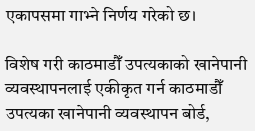एकापसमा गाभ्ने निर्णय गरेको छ।

विशेष गरी काठमाडौँ उपत्यकाको खानेपानी व्यवस्थापनलाई एकीकृत गर्न काठमाडौँ उपत्यका खानेपानी व्यवस्थापन बोर्ड,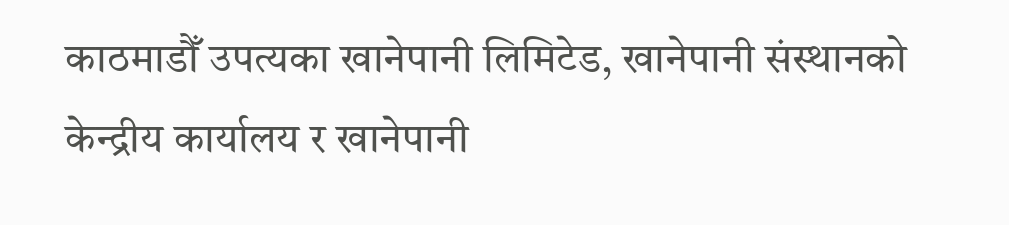काठमाडौँ उपत्यका खानेपानी लिमिटेड, खानेपानी संस्थानको केन्द्रीय कार्यालय र खानेपानी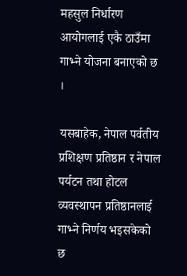महसुल निर्धारण आयोगलाई एकै ठाउँमा गाभ्ने योजना बनाएको छ ।

यसबाहेक, नेपाल पर्वतीय प्रशिक्षण प्रतिष्ठान र नेपाल पर्यटन तथा होटल व्यवस्थापन प्रतिष्ठानलाई गाभ्ने निर्णय भइसकेको छ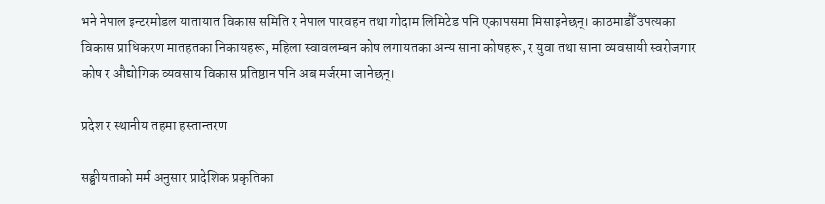भने नेपाल इन्टरमोडल यातायात विकास समिति र नेपाल पारवहन तथा गोदाम लिमिटेड पनि एकापसमा मिसाइनेछन्। काठमाडौँ उपत्यका विकास प्राधिकरण मातहतका निकायहरू, महिला स्वावलम्बन कोष लगायतका अन्य साना कोषहरू, र युवा तथा साना व्यवसायी स्वरोजगार कोष र औद्योगिक व्यवसाय विकास प्रतिष्ठान पनि अब मर्जरमा जानेछन्।

प्रदेश र स्थानीय तहमा हस्तान्तरण

सङ्घीयताको मर्म अनुसार प्रादेशिक प्रकृतिका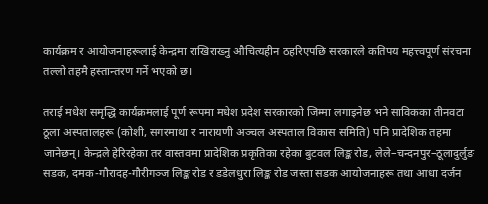कार्यक्रम र आयोजनाहरूलाई केन्द्रमा राखिराख्नु औचित्यहीन ठहरिएपछि सरकारले कतिपय महत्त्वपूर्ण संरचना तल्लो तहमै हस्तान्तरण गर्ने भएको छ।

तराई मधेश समृद्धि कार्यक्रमलाई पूर्ण रूपमा मधेश प्रदेश सरकारको जिम्मा लगाइनेछ भने साविकका तीनवटा ठूला अस्पतालहरू (कोशी, सगरमाथा र नारायणी अञ्चल अस्पताल विकास समिति) पनि प्रादेशिक तहमा जानेछन्। केन्द्रले हेरिरहेका तर वास्तवमा प्रादेशिक प्रकृतिका रहेका बुटवल लिङ्क रोड, लेले–चन्दनपुर–ठूलादुर्लुङ सडक, दमक-गौरादह-गौरीगञ्ज लिङ्क रोड र डडेलधुरा लिङ्क रोड जस्ता सडक आयोजनाहरू तथा आधा दर्जन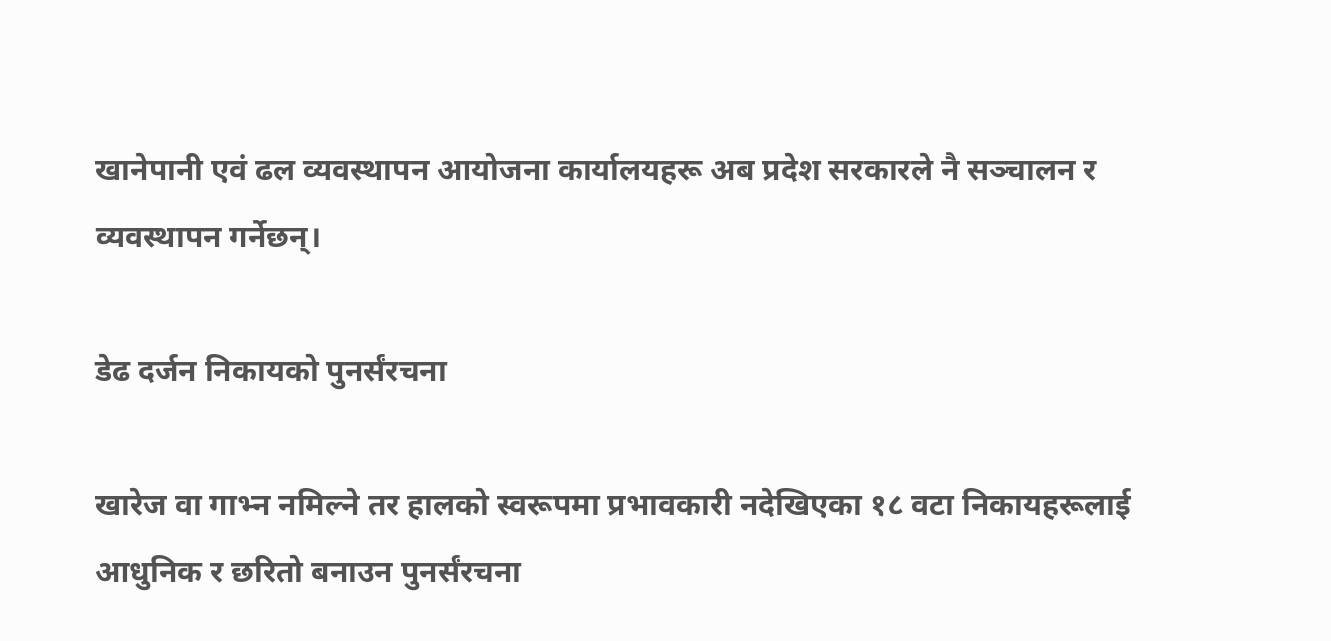खानेपानी एवं ढल व्यवस्थापन आयोजना कार्यालयहरू अब प्रदेश सरकारले नै सञ्चालन र व्यवस्थापन गर्नेछन्।

डेढ दर्जन निकायको पुनर्संरचना

खारेज वा गाभ्न नमिल्ने तर हालको स्वरूपमा प्रभावकारी नदेखिएका १८ वटा निकायहरूलाई आधुनिक र छरितो बनाउन पुनर्संरचना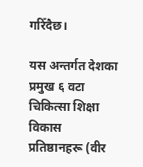गरिँदैछ।

यस अन्तर्गत देशका प्रमुख ६ वटा चिकित्सा शिक्षा विकास प्रतिष्ठानहरू (वीर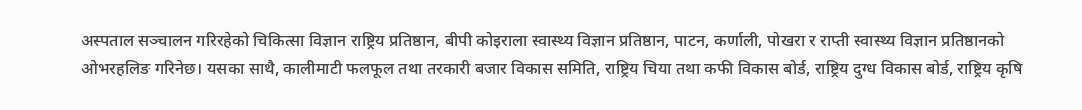अस्पताल सञ्चालन गरिरहेको चिकित्सा विज्ञान राष्ट्रिय प्रतिष्ठान, बीपी कोइराला स्वास्थ्य विज्ञान प्रतिष्ठान, पाटन, कर्णाली, पोखरा र राप्ती स्वास्थ्य विज्ञान प्रतिष्ठानको ओभरहलिङ गरिनेछ। यसका साथै, कालीमाटी फलफूल तथा तरकारी बजार विकास समिति, राष्ट्रिय चिया तथा कफी विकास बोर्ड, राष्ट्रिय दुग्ध विकास बोर्ड, राष्ट्रिय कृषि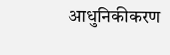आधुनिकीकरण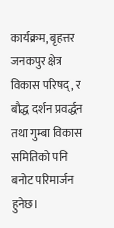कार्यक्रम, बृहत्तर जनकपुर क्षेत्र विकास परिषद्, र बौद्ध दर्शन प्रवर्द्धन तथा गुम्बा विकास समितिको पनि बनोट परिमार्जन हुनेछ।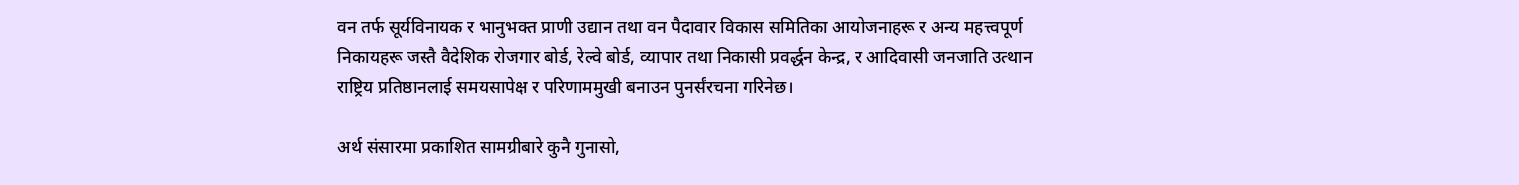वन तर्फ सूर्यविनायक र भानुभक्त प्राणी उद्यान तथा वन पैदावार विकास समितिका आयोजनाहरू र अन्य महत्त्वपूर्ण निकायहरू जस्तै वैदेशिक रोजगार बोर्ड, रेल्वे बोर्ड, व्यापार तथा निकासी प्रवर्द्धन केन्द्र, र आदिवासी जनजाति उत्थान राष्ट्रिय प्रतिष्ठानलाई समयसापेक्ष र परिणाममुखी बनाउन पुनर्संरचना गरिनेछ।

अर्थ संसारमा प्रकाशित सामग्रीबारे कुनै गुनासो,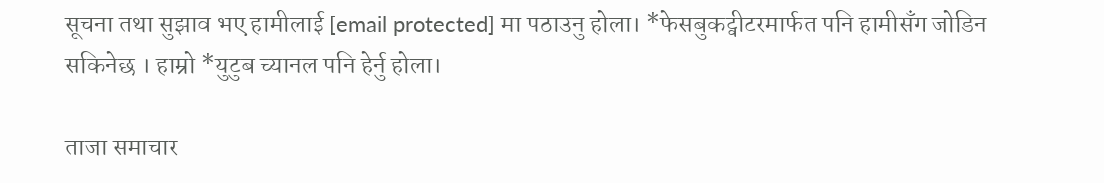सूचना तथा सुझाव भए हामीलाई [email protected] मा पठाउनु होला। *फेसबुकट्वीटरमार्फत पनि हामीसँग जोडिन सकिनेछ । हाम्रो *युटुब च्यानल पनि हेर्नु होला।

ताजा समाचार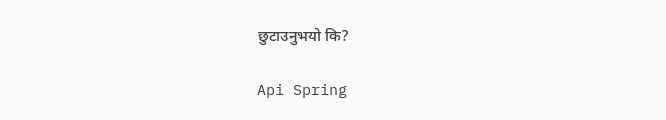छुटाउनुभयो कि?

Api Spring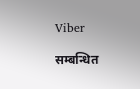Viber

सम्बन्धित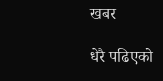खबर

धेरै पढिएको